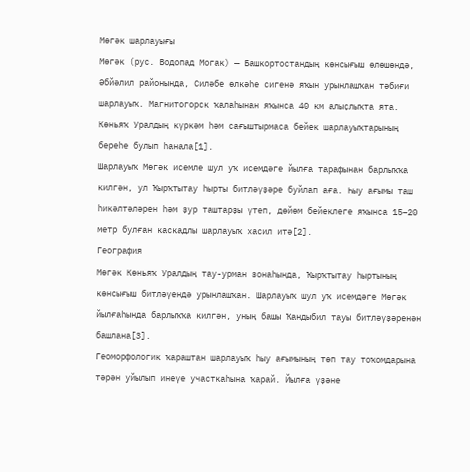Мөгәк шарлауығы
Мөгәк (рус. Водопад Могак) — Башкортостандың көнсығыш өлөшөндә, Әбйәлил районында, Силәбе өлкәһе сигенә яҡын урынлашҡан тәбиғи шарлауыҡ. Магнитогорск ҡалаһынан яҡынса 40 км алыҫлыҡта ята. Көньяҡ Уралдың күркәм һәм сағыштырмаса бейек шарлауыҡтарының береһе булып һанала[1].
Шарлауыҡ Мөгәк исемле шул уҡ исемдәге йылға тарафынан барлыҡҡа килгән, ул Ҡырҡтытау һырты битләүҙәре буйлап аға. Һыу ағымы таш һикәлтәләрен һәм ҙур таштарҙы үтеп, дөйөм бейеклеге яҡынса 15–20 метр булған каскадлы шарлауыҡ хасил итә[2].
География
Мөгәк Көньяҡ Уралдың тау-урман зонаһында, Ҡырҡтытау һыртының көнсығыш битләүендә урынлашҡан. Шарлауыҡ шул уҡ исемдәге Мөгәк йылғаһында барлыҡҡа килгән, уның башы Ҡандыбил тауы битләүҙәренән башлана[3].
Геоморфологик ҡараштан шарлауыҡ һыу ағымының төп тау тоҡомдарына тәрән уйылып инеүе участкаһына ҡарай. Йылға үҙәне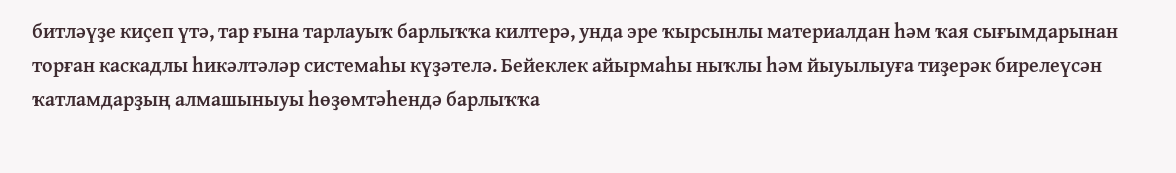битләүҙе киҫеп үтә, тар ғына тарлауыҡ барлыҡҡа килтерә, унда эре ҡырсынлы материалдан һәм ҡая сығымдарынан торған каскадлы һикәлтәләр системаһы күҙәтелә. Бейеклек айырмаһы ныҡлы һәм йыуылыуға тиҙерәк бирелеүсән ҡатламдарҙың алмашыныуы һөҙөмтәһендә барлыҡҡа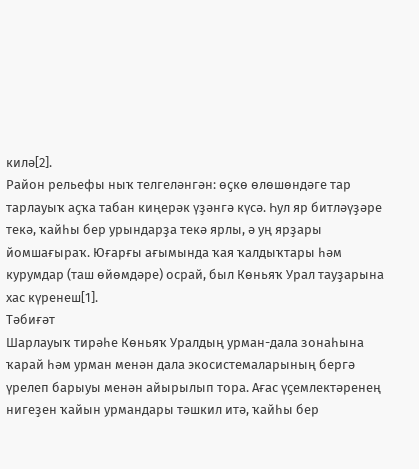килә[2].
Район рельефы ныҡ телгеләнгән: өҫкө өлөшөндәге тар тарлауыҡ аҫҡа табан киңерәк үҙәнгә күсә. Һул яр битләүҙәре текә, ҡайһы бер урындарҙа текә ярлы, ә уң ярҙары йомшағыраҡ. Юғарғы ағымында ҡая ҡалдыҡтары һәм курумдар (таш өйөмдәре) осрай, был Көньяҡ Урал тауҙарына хас күренеш[1].
Тәбиғәт
Шарлауыҡ тирәһе Көньяҡ Уралдың урман-дала зонаһына ҡарай һәм урман менән дала экосистемаларының бергә үрелеп барыуы менән айырылып тора. Ағас үҫемлектәренең нигеҙен ҡайын урмандары тәшкил итә, ҡайһы бер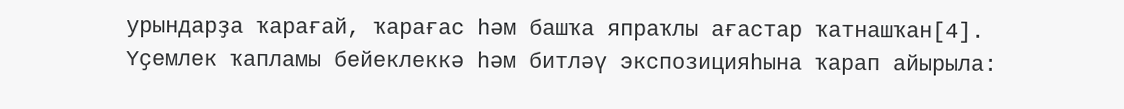урындарҙа ҡарағай, ҡарағас һәм башҡа япраҡлы ағастар ҡатнашҡан[4].
Үҫемлек ҡапламы бейеклеккә һәм битләү экспозицияһына ҡарап айырыла: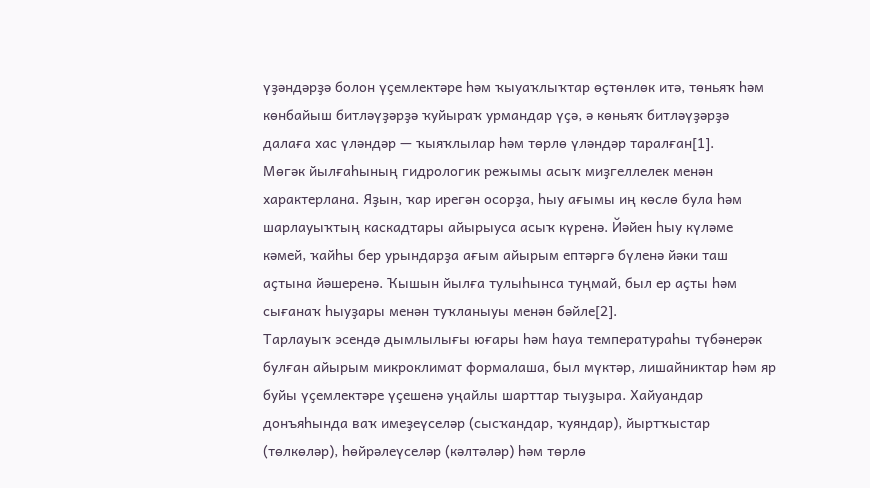үҙәндәрҙә болон үҫемлектәре һәм ҡыуаҡлыҡтар өҫтөнлөк итә, төньяҡ һәм көнбайыш битләүҙәрҙә ҡуйыраҡ урмандар үҫә, ә көньяҡ битләүҙәрҙә далаға хас үләндәр — ҡыяҡлылар һәм төрлө үләндәр таралған[1].
Мөгәк йылғаһының гидрологик режымы асыҡ миҙгеллелек менән характерлана. Яҙын, ҡар ирегән осорҙа, һыу ағымы иң көслө була һәм шарлауыҡтың каскадтары айырыуса асыҡ күренә. Йәйен һыу күләме кәмей, ҡайһы бер урындарҙа ағым айырым ептәргә бүленә йәки таш аҫтына йәшеренә. Ҡышын йылға тулыһынса туңмай, был ер аҫты һәм сығанаҡ һыуҙары менән туҡланыуы менән бәйле[2].
Тарлауыҡ эсендә дымлылығы юғары һәм һауа температураһы түбәнерәк булған айырым микроклимат формалаша, был мүктәр, лишайниктар һәм яр буйы үҫемлектәре үҫешенә уңайлы шарттар тыуҙыра. Хайуандар донъяһында ваҡ имеҙеүселәр (сысҡандар, ҡуяндар), йыртҡыстар (төлкөләр), һөйрәлеүселәр (кәлтәләр) һәм төрлө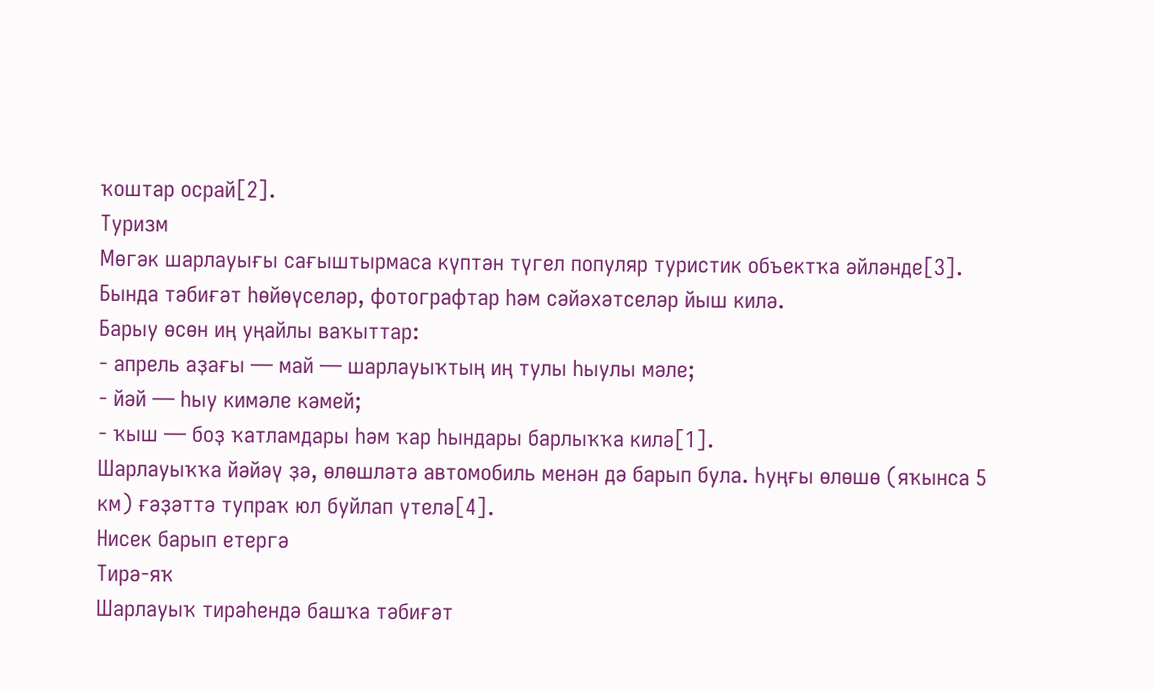ҡоштар осрай[2].
Туризм
Мөгәк шарлауығы сағыштырмаса күптән түгел популяр туристик объектҡа әйләнде[3]. Бында тәбиғәт һөйөүселәр, фотографтар һәм сәйәхәтселәр йыш килә.
Барыу өсөн иң уңайлы ваҡыттар:
- апрель аҙағы — май — шарлауыҡтың иң тулы һыулы мәле;
- йәй — һыу кимәле кәмей;
- ҡыш — боҙ ҡатламдары һәм ҡар һындары барлыҡҡа килә[1].
Шарлауыҡҡа йәйәү ҙә, өлөшләтә автомобиль менән дә барып була. Һуңғы өлөшө (яҡынса 5 км) ғәҙәттә тупраҡ юл буйлап үтелә[4].
Нисек барып етергә
Тирә-яҡ
Шарлауыҡ тирәһендә башҡа тәбиғәт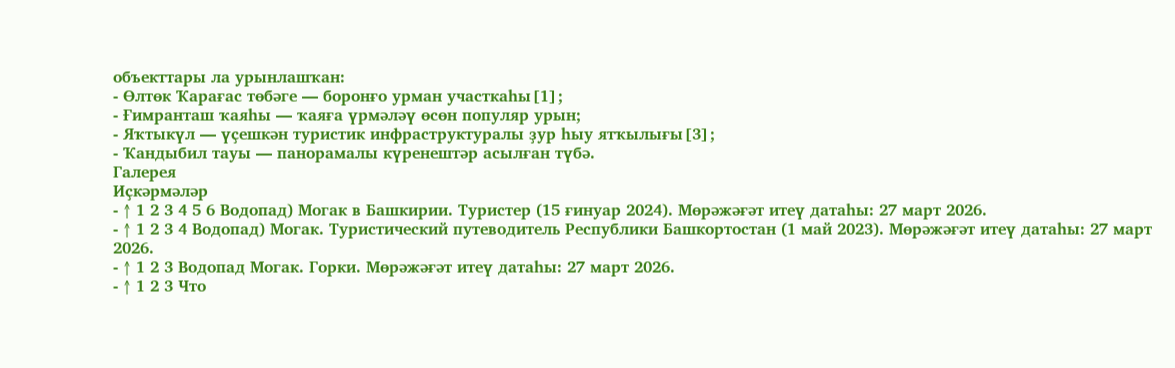объекттары ла урынлашҡан:
- Өлтөк Ҡарағас төбәге — боронғо урман участкаһы[1];
- Ғимранташ ҡаяһы — ҡаяға үрмәләү өсөн популяр урын;
- Яҡтыкүл — үҫешкән туристик инфраструктуралы ҙур һыу ятҡылығы[3];
- Ҡандыбил тауы — панорамалы күренештәр асылған түбә.
Галерея
Иҫкәрмәләр
- ↑ 1 2 3 4 5 6 Водопад) Могак в Башкирии. Туристер (15 ғинуар 2024). Мөрәжәғәт итеү датаһы: 27 март 2026.
- ↑ 1 2 3 4 Водопад) Могак. Туристический путеводитель Республики Башкортостан (1 май 2023). Мөрәжәғәт итеү датаһы: 27 март 2026.
- ↑ 1 2 3 Водопад Могак. Горки. Мөрәжәғәт итеү датаһы: 27 март 2026.
- ↑ 1 2 3 Что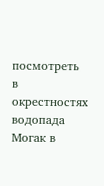посмотреть в окрестностях водопада Могак в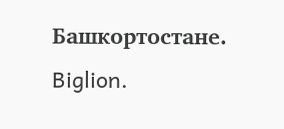Башкортостане. Biglion.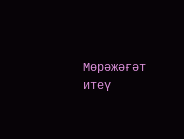Мөрәжәғәт итеү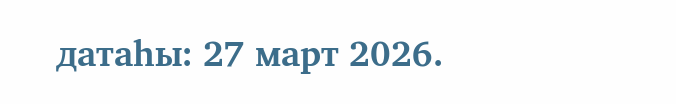датаһы: 27 март 2026.